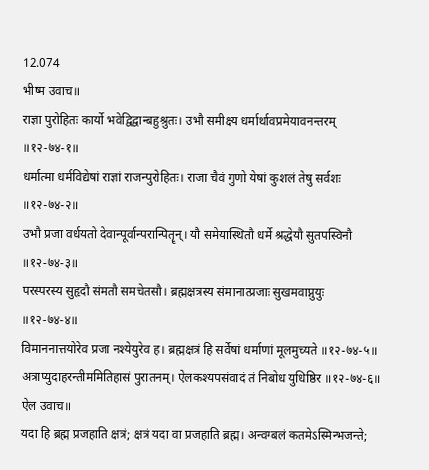12.074
भीष्म उवाच॥
राज्ञा पुरोहितः कार्यो भवेद्विद्वान्बहुश्रुतः। उभौ समीक्ष्य धर्मार्थावप्रमेयावनन्तरम् ॥१२-७४-१॥
धर्मात्मा धर्मविद्येषां राज्ञां राजन्पुरोहितः। राजा चैवं गुणो येषां कुशलं तेषु सर्वशः ॥१२-७४-२॥
उभौ प्रजा वर्धयतो देवान्पूर्वान्परान्पितॄन्। यौ समेयास्थितौ धर्मे श्रद्धेयौ सुतपस्विनौ ॥१२-७४-३॥
परस्परस्य सुहृदौ संमतौ समचेतसौ। ब्रह्मक्षत्रस्य संमानात्प्रजाः सुखमवाप्नुयुः ॥१२-७४-४॥
विमाननात्तयोरेव प्रजा नश्येयुरेव ह। ब्रह्मक्षत्रं हि सर्वेषां धर्माणां मूलमुच्यते ॥१२-७४-५॥
अत्राप्युदाहरन्तीममितिहासं पुरातनम्। ऐलकश्यपसंवादं तं निबोध युधिष्ठिर ॥१२-७४-६॥
ऐल उवाच॥
यदा हि ब्रह्म प्रजहाति क्षत्रं; क्षत्रं यदा वा प्रजहाति ब्रह्म। अन्वग्बलं कतमेऽस्मिन्भजन्ते;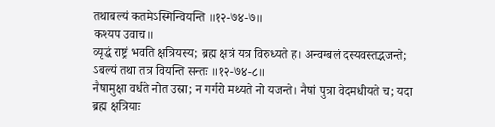तथाबल्यं कतमेऽस्मिन्वियन्ति ॥१२-७४-७॥
कश्यप उवाच॥
व्यृद्धं राष्ट्रं भवति क्षत्रियस्य; ब्रह्म क्षत्रं यत्र विरुध्यते ह। अन्वग्बलं दस्यवस्तद्भजन्ते; ऽबल्यं तथा तत्र वियन्ति सन्तः ॥१२-७४-८॥
नैषामुक्षा वर्धते नोत उस्रा; न गर्गरो मथ्यते नो यजन्ते। नैषां पुत्रा वेदमधीयते च; यदा ब्रह्म क्षत्रियाः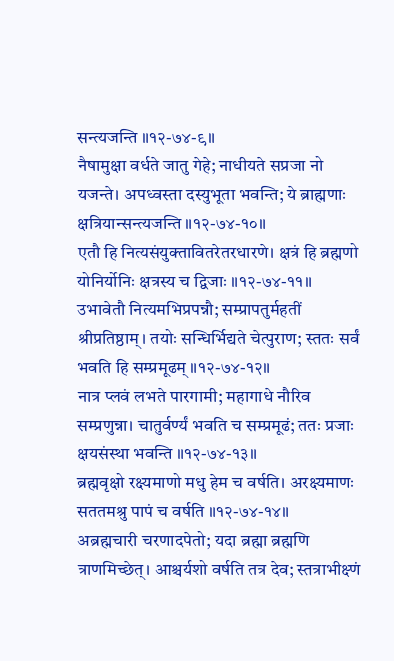सन्त्यजन्ति ॥१२-७४-९॥
नैषामुक्षा वर्धते जातु गेहे; नाधीयते सप्रजा नो यजन्ते। अपध्वस्ता दस्युभूता भवन्ति; ये ब्राह्मणाः क्षत्रियान्सन्त्यजन्ति ॥१२-७४-१०॥
एतौ हि नित्यसंयुक्तावितरेतरधारणे। क्षत्रं हि ब्रह्मणो योनिर्योनिः क्षत्रस्य च द्विजाः ॥१२-७४-११॥
उभावेतौ नित्यमभिप्रपन्नौ; सम्प्रापतुर्महतीं श्रीप्रतिष्ठाम्। तयोः सन्धिर्भिद्यते चेत्पुराण; स्ततः सर्वं भवति हि सम्प्रमूढम् ॥१२-७४-१२॥
नात्र प्लवं लभते पारगामी; महागाधे नौरिव सम्प्रणुन्ना। चातुर्वर्ण्यं भवति च सम्प्रमूढं; ततः प्रजाः क्षयसंस्था भवन्ति ॥१२-७४-१३॥
ब्रह्मवृक्षो रक्ष्यमाणो मधु हेम च वर्षति। अरक्ष्यमाणः सततमश्रु पापं च वर्षति ॥१२-७४-१४॥
अब्रह्मचारी चरणादपेतो; यदा ब्रह्मा ब्रह्मणि त्राणमिच्छेत्। आश्चर्यशो वर्षति तत्र देव; स्तत्राभीक्ष्णं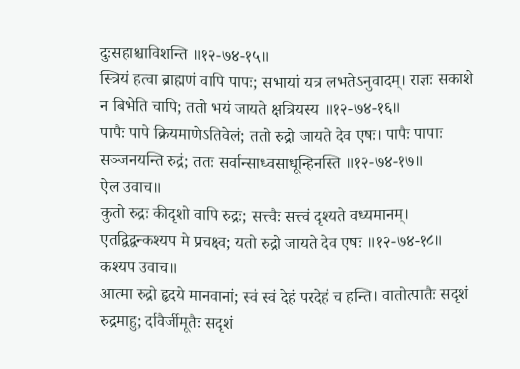दुःसहाश्चाविशन्ति ॥१२-७४-१५॥
स्त्रियं हत्वा ब्राह्मणं वापि पापः; सभायां यत्र लभतेऽनुवादम्। राज्ञः सकाशे न बिभेति चापि; ततो भयं जायते क्षत्रियस्य ॥१२-७४-१६॥
पापैः पापे क्रियमाणेऽतिवेलं; ततो रुद्रो जायते देव एषः। पापैः पापाः सञ्जनयन्ति रुद्रं; ततः सर्वान्साध्वसाधून्हिनस्ति ॥१२-७४-१७॥
ऐल उवाच॥
कुतो रुद्रः कीदृशो वापि रुद्रः; सत्त्वैः सत्त्वं दृश्यते वध्यमानम्। एतद्विद्वन्कश्यप मे प्रचक्ष्व; यतो रुद्रो जायते देव एषः ॥१२-७४-१८॥
कश्यप उवाच॥
आत्मा रुद्रो हृदये मानवानां; स्वं स्वं देहं परदेहं च हन्ति। वातोत्पातैः सदृशं रुद्रमाहु; र्दावैर्जीमूतैः सदृशं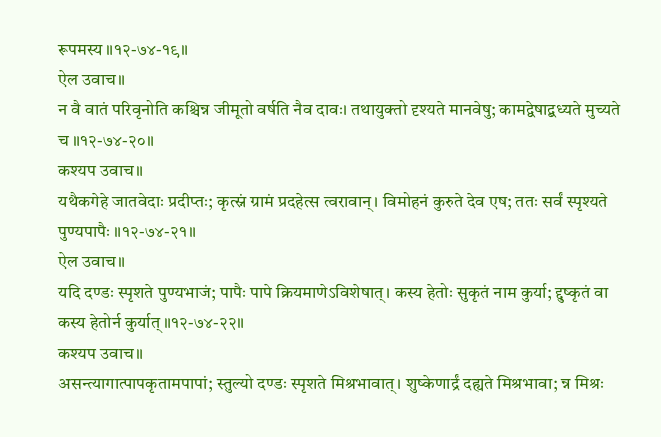रूपमस्य ॥१२-७४-१९॥
ऐल उवाच॥
न वै वातं परिवृनोति कश्चिन्न जीमूतो वर्षति नैव दावः। तथायुक्तो दृश्यते मानवेषु; कामद्वेषाद्बध्यते मुच्यते च ॥१२-७४-२०॥
कश्यप उवाच॥
यथैकगेहे जातवेदाः प्रदीप्तः; कृत्स्नं ग्रामं प्रदहेत्स त्वरावान्। विमोहनं कुरुते देव एष; ततः सर्वं स्पृश्यते पुण्यपापैः ॥१२-७४-२१॥
ऐल उवाच॥
यदि दण्डः स्पृशते पुण्यभाजं; पापैः पापे क्रियमाणेऽविशेषात्। कस्य हेतोः सुकृतं नाम कुर्या; द्दुष्कृतं वा कस्य हेतोर्न कुर्यात् ॥१२-७४-२२॥
कश्यप उवाच॥
असन्त्यागात्पापकृतामपापां; स्तुल्यो दण्डः स्पृशते मिश्रभावात्। शुष्केणार्द्रं दह्यते मिश्रभावा; न्न मिश्रः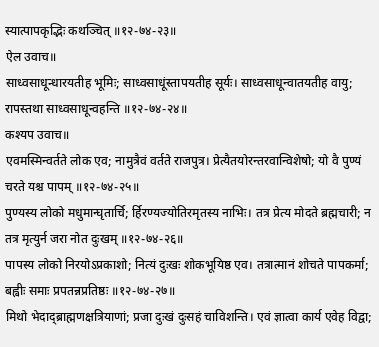स्यात्पापकृद्भिः कथञ्चित् ॥१२-७४-२३॥
ऐल उवाच॥
साध्वसाधून्धारयतीह भूमिः; साध्वसाधूंस्तापयतीह सूर्यः। साध्वसाधून्वातयतीह वायु; रापस्तथा साध्वसाधून्वहन्ति ॥१२-७४-२४॥
कश्यप उवाच॥
एवमस्मिन्वर्तते लोक एव; नामुत्रैवं वर्तते राजपुत्र। प्रेत्यैतयोरन्तरवान्विशेषो; यो वै पुण्यं चरते यश्च पापम् ॥१२-७४-२५॥
पुण्यस्य लोको मधुमान्घृतार्चि; र्हिरण्यज्योतिरमृतस्य नाभिः। तत्र प्रेत्य मोदते ब्रह्मचारी; न तत्र मृत्युर्न जरा नोत दुःखम् ॥१२-७४-२६॥
पापस्य लोको निरयोऽप्रकाशो; नित्यं दुःखः शोकभूयिष्ठ एव। तत्रात्मानं शोचते पापकर्मा; बह्वीः समाः प्रपतन्नप्रतिष्ठः ॥१२-७४-२७॥
मिथो भेदाद्ब्राह्मणक्षत्रियाणां; प्रजा दुःखं दुःसहं चाविशन्ति। एवं ज्ञात्वा कार्य एवेह विद्वा;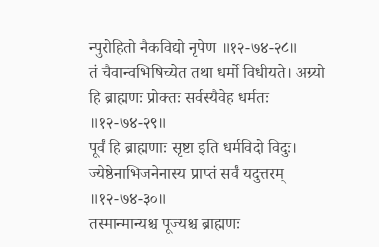न्पुरोहितो नैकविद्यो नृपेण ॥१२-७४-२८॥
तं चैवान्वभिषिच्येत तथा धर्मो विधीयते। अग्र्यो हि ब्राह्मणः प्रोक्तः सर्वस्यैवेह धर्मतः ॥१२-७४-२९॥
पूर्वं हि ब्राह्मणाः सृष्टा इति धर्मविदो विदुः। ज्येष्ठेनाभिजनेनास्य प्राप्तं सर्वं यदुत्तरम् ॥१२-७४-३०॥
तस्मान्मान्यश्च पूज्यश्च ब्राह्मणः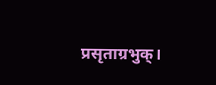प्रसृताग्रभुक्।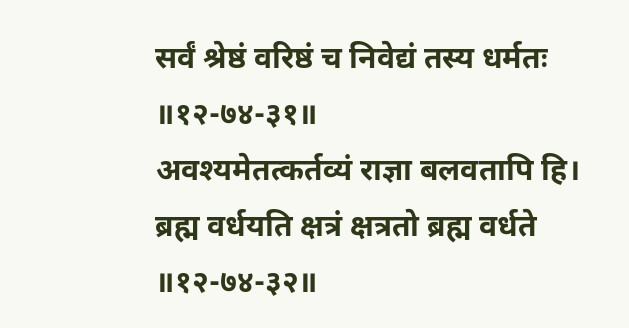सर्वं श्रेष्ठं वरिष्ठं च निवेद्यं तस्य धर्मतः ॥१२-७४-३१॥
अवश्यमेतत्कर्तव्यं राज्ञा बलवतापि हि। ब्रह्म वर्धयति क्षत्रं क्षत्रतो ब्रह्म वर्धते ॥१२-७४-३२॥